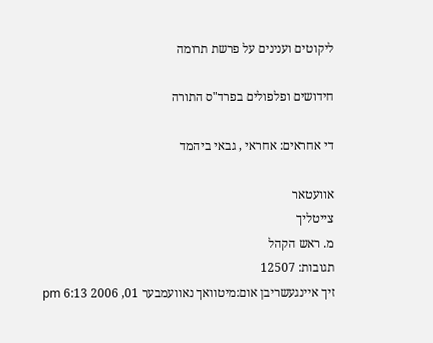ליקוטים וענינים על פרשת תרומה

חידושים ופלפולים בפרד"ס התורה

די אחראים: אחראי , גבאי ביהמד

אוועטאר
צייטליך
מ. ראש הקהל
תגובות: 12507
זיך איינגעשריבן אום:מיטוואך נאוועמבער 01, 2006 6:13 pm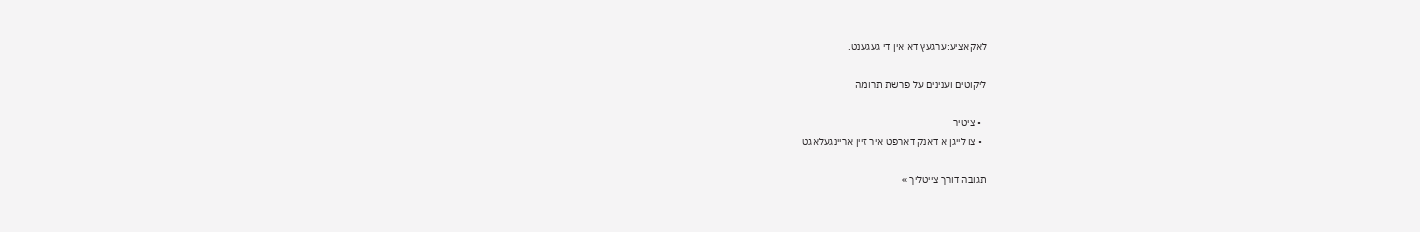לאקאציע:ערגעץ דא אין די געגענט.

ליקוטים וענינים על פרשת תרומה

  • ציטיר
  • צו לייגן א דאנק דארפט איר זיין אריינגעלאגט

תגובה דורך צייטליך »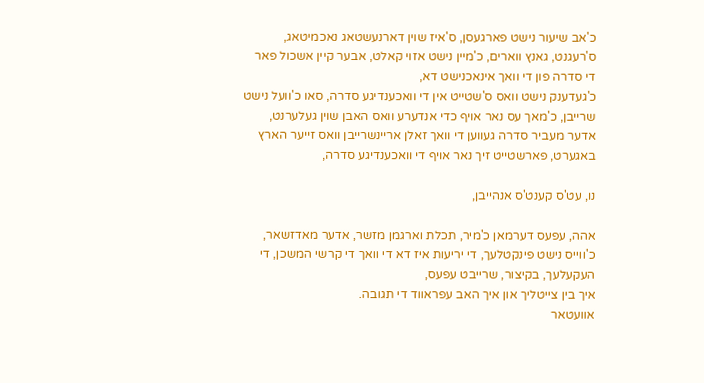כ'אב שיעור נישט פארגעסן, ס'איז שוין דארנעשטאג נאכמיטאג, ס'רעגנט, גאנץ ווארים, כ'מיין נישט אזוי קאלט, אבער קיין אשכול פאר די סדרה פון די וואך אינאכנישט דא,
כ'געדענק נישט וואס ס'שטייט אין די וואכענדיגע סדרה, סאו כ'וועל נישט שרייבן, כ'מאך עס נאר אויף כדי אנדערע וואס האבן שוין געלערנט, אדער מעביר סדרה געווען די וואך זאלן אריינשרייבן וואס זייער הארץ באגערט, פארשטייט זיך נאר אויף די וואכענדיגע סדרה,

נו, עט'ס קענט'ס אנהייבן,

אהה, עפעס דערמאן כ'מיר, תכלת וארגמן מזשר, אדער מאדזשאר, כ'ווייס נישט פינקטלעך, די יריעות איז דא די וואך די קרשי המשכן, די העקעלעך, בקיצור, שרייבט עפעס,
איך בין צייטליך און איך האב עפראווד די תגובה.
אוועטאר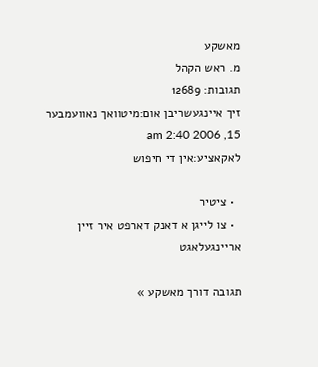מאשקע
מ. ראש הקהל
תגובות: 12689
זיך איינגעשריבן אום:מיטוואך נאוועמבער 15, 2006 2:40 am
לאקאציע:אין די חיפוש

  • ציטיר
  • צו לייגן א דאנק דארפט איר זיין אריינגעלאגט

תגובה דורך מאשקע »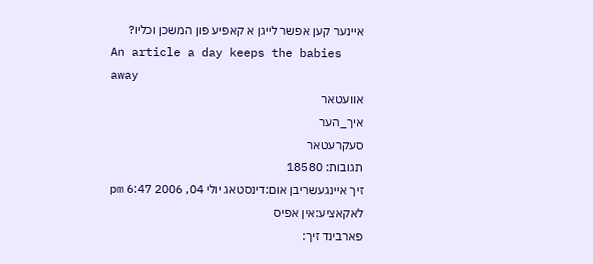איינער קען אפשר לייגן א קאפיע פון המשכן וכליו?
An article a day keeps the babies away
אוועטאר
איך_הער
סעקרעטאר
תגובות: 18580
זיך איינגעשריבן אום:דינסטאג יולי 04, 2006 6:47 pm
לאקאציע:אין אפיס
פארבינד זיך: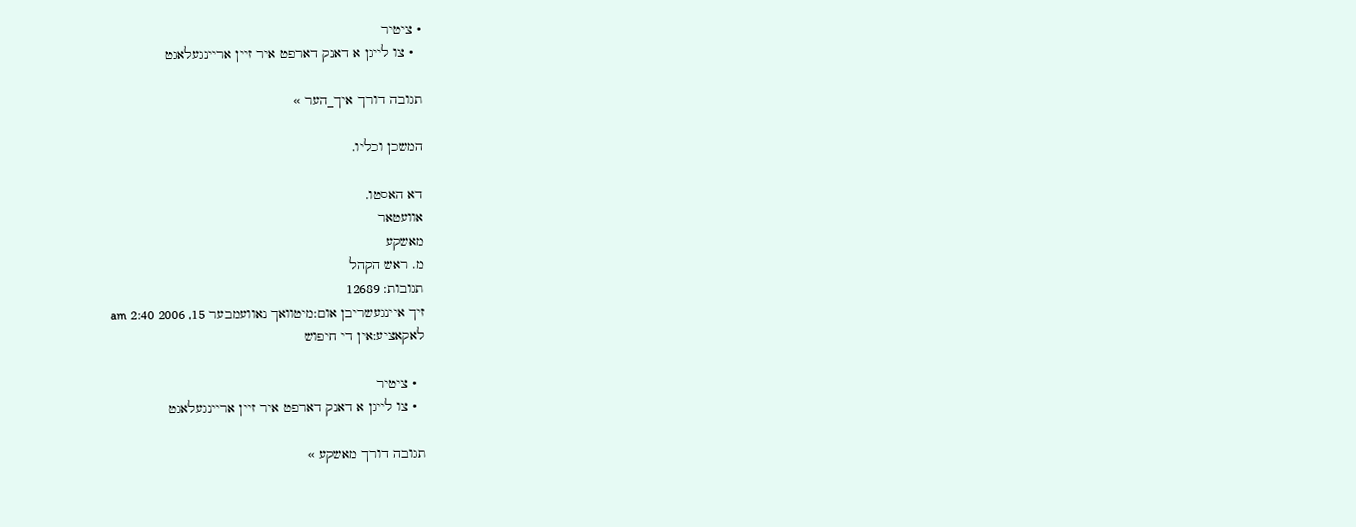• ציטיר
  • צו לייגן א דאנק דארפט איר זיין אריינגעלאגט

תגובה דורך איך_הער »

המשכן וכליו.

דא האסטו.
אוועטאר
מאשקע
מ. ראש הקהל
תגובות: 12689
זיך איינגעשריבן אום:מיטוואך נאוועמבער 15, 2006 2:40 am
לאקאציע:אין די חיפוש

  • ציטיר
  • צו לייגן א דאנק דארפט איר זיין אריינגעלאגט

תגובה דורך מאשקע »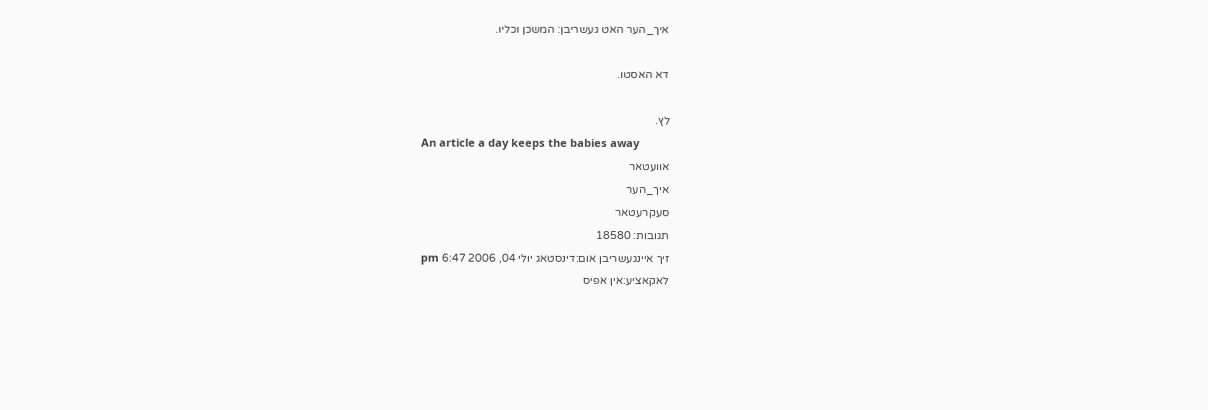איך_הער האט געשריבן: המשכן וכליו.

דא האסטו.

לץ.
An article a day keeps the babies away
אוועטאר
איך_הער
סעקרעטאר
תגובות: 18580
זיך איינגעשריבן אום:דינסטאג יולי 04, 2006 6:47 pm
לאקאציע:אין אפיס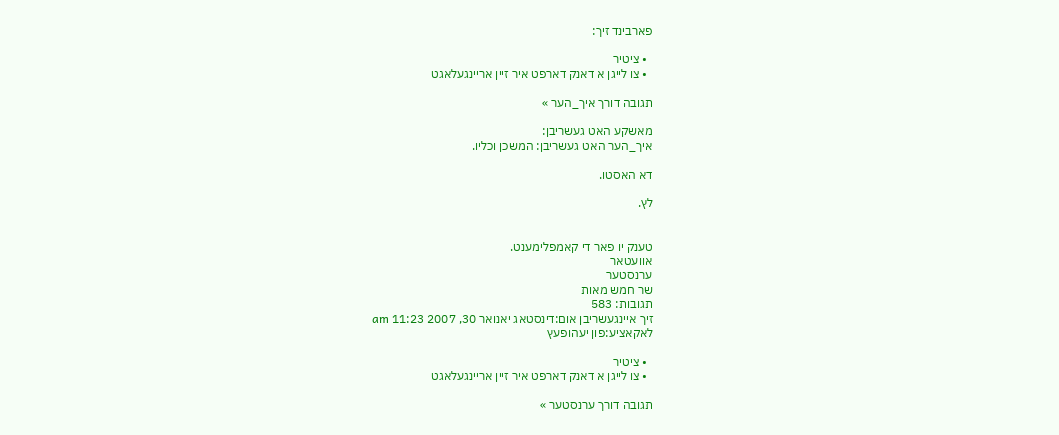פארבינד זיך:

  • ציטיר
  • צו לייגן א דאנק דארפט איר זיין אריינגעלאגט

תגובה דורך איך_הער »

מאשקע האט געשריבן:
איך_הער האט געשריבן: המשכן וכליו.

דא האסטו.

לץ.


טענק יו פאר די קאמפלימענט.
אוועטאר
ערנסטער
שר חמש מאות
תגובות: 583
זיך איינגעשריבן אום:דינסטאג יאנואר 30, 2007 11:23 am
לאקאציע:פון יעהופעץ

  • ציטיר
  • צו לייגן א דאנק דארפט איר זיין אריינגעלאגט

תגובה דורך ערנסטער »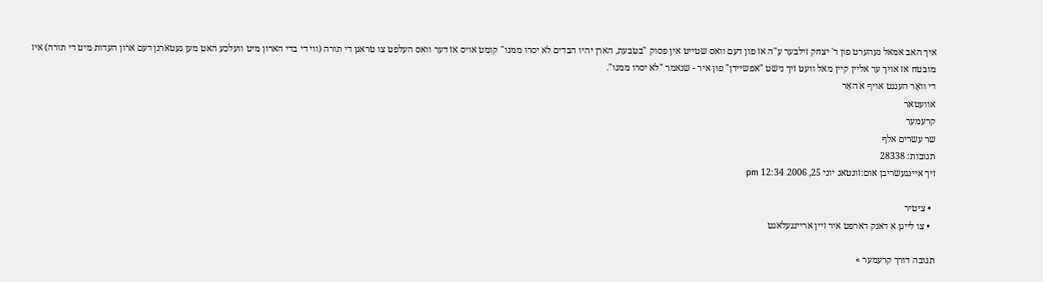איך האב אמאל געהערט פון ר' יצחק זילבער ע"ה אז פון דעם וואס שטייט אין פסוק "בטבעת, הארן יהיו הבדים לא יסרו ממנו" קומט אויס אז דער וואס העלפט צו טראגן די תורה (ווי די בדי הארון מיט וועלכע האט מען געטארגן דעם ארון העדות מיט די תורה) איז מובטח אז אויך ער אליין קיין מאל וועט זיך נישט "אפשיידן" פון איר - שנאמר "לא יסרו ממנו".
די וואָר הענגט אויף א האָר
אוועטאר
קרעמער
שר עשרים אלף
תגובות: 28338
זיך איינגעשריבן אום:זונטאג יוני 25, 2006 12:34 pm

  • ציטיר
  • צו לייגן א דאנק דארפט איר זיין אריינגעלאגט

תגובה דורך קרעמער »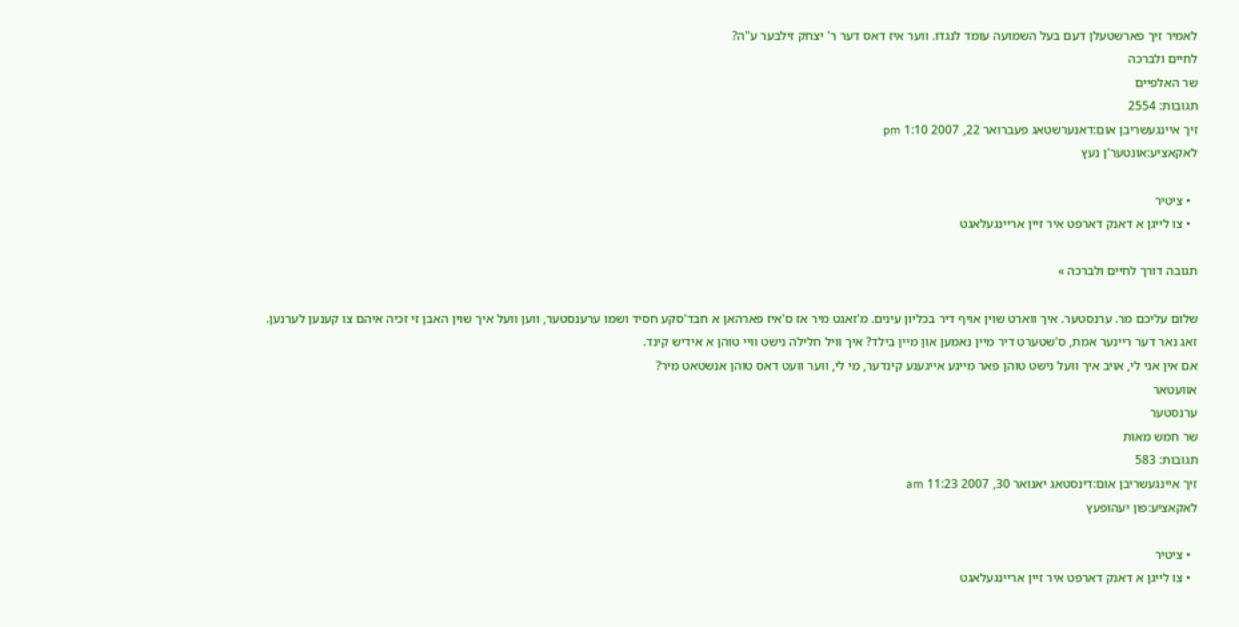לאמיר זיך פארשטעלן דעם בעל השמועה עומד לנגדו. ווער איז דאס דער ר' יצחק זילבער ע"ה?
לחיים ולברכה
שר האלפיים
תגובות: 2554
זיך איינגעשריבן אום:דאנערשטאג פעברואר 22, 2007 1:10 pm
לאקאציע:אונטער'ן נעץ

  • ציטיר
  • צו לייגן א דאנק דארפט איר זיין אריינגעלאגט

תגובה דורך לחיים ולברכה »

שלום עליכם מר. ערנסטער. איך ווארט שוין אויף דיר בכליון עינים. מ'זאגט מיר אז ס'איז פארהאן א חבד'סקע חסיד ושמו ערענסטער, ווען וועל איך שוין האבן זי זכיה איהם צו קענען לערנען.
זאג נאר דער ריינער אמת, ס'שטערט דיר מיין נאמען און מיין בילד? איך וויל חלילה נישט וויי טוהן א אידיש קינד.
אם אין אני לי, אויב איך וועל נישט טוהן פאר מיינע אייגענע קינדער, מי לי, ווער וועט דאס טוהן אנשטאט מיר?
אוועטאר
ערנסטער
שר חמש מאות
תגובות: 583
זיך איינגעשריבן אום:דינסטאג יאנואר 30, 2007 11:23 am
לאקאציע:פון יעהופעץ

  • ציטיר
  • צו לייגן א דאנק דארפט איר זיין אריינגעלאגט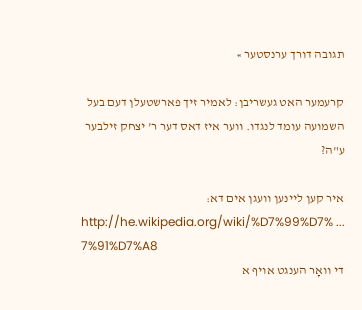תגובה דורך ערנסטער »

קרעמער האט געשריבן: לאמיר זיך פארשטעלן דעם בעל השמועה עומד לנגדו. ווער איז דאס דער ר' יצחק זילבער ע"ה?

איר קען ליינען וועגן אים דא:
http://he.wikipedia.org/wiki/%D7%99%D7% ... 7%91%D7%A8
די וואָר הענגט אויף א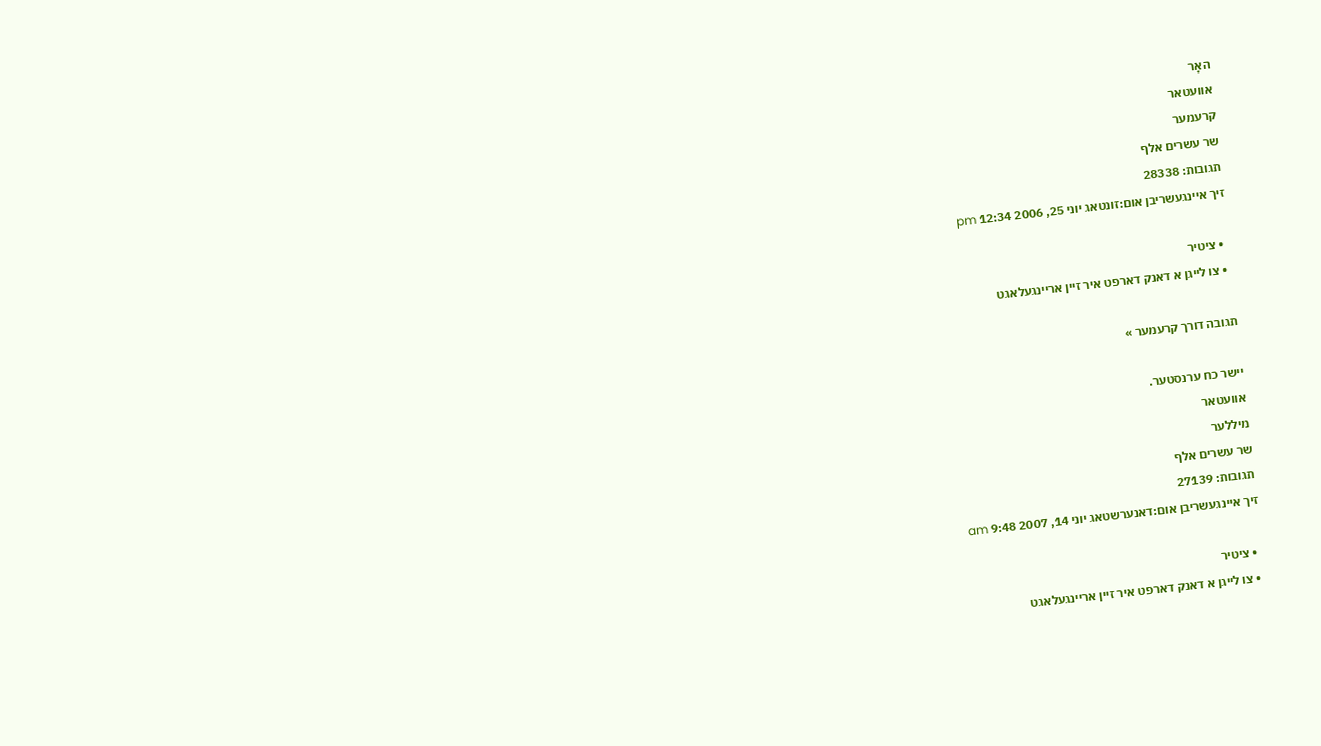האָר
אוועטאר
קרעמער
שר עשרים אלף
תגובות: 28338
זיך איינגעשריבן אום:זונטאג יוני 25, 2006 12:34 pm

  • ציטיר
  • צו לייגן א דאנק דארפט איר זיין אריינגעלאגט

תגובה דורך קרעמער »

יישר כח ערנסטער.
אוועטאר
מיללער
שר עשרים אלף
תגובות: 27139
זיך איינגעשריבן אום:דאנערשטאג יוני 14, 2007 9:48 am

  • ציטיר
  • צו לייגן א דאנק דארפט איר זיין אריינגעלאגט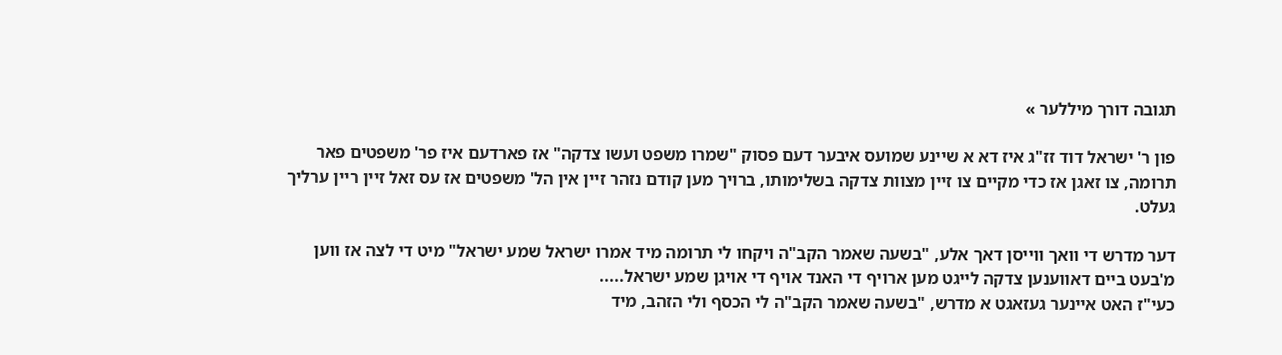תגובה דורך מיללער »

פון ר' ישראל דוד זז"ג איז דא א שיינע שמועס איבער דעם פסוק "שמרו משפט ועשו צדקה" אז פארדעם איז פר' משפטים פאר תרומה, צו זאגן אז כדי מקיים צו זיין מצוות צדקה בשלימותו, ברויך מען קודם נזהר זיין אין הל' משפטים אז עס זאל זיין ריין ערליך געלט.

דער מדרש די וואך ווייסן דאך אלע, "בשעה שאמר הקב"ה ויקחו לי תרומה מיד אמרו ישראל שמע ישראל" מיט די לצה אז ווען מ'בעט ביים דאווענען צדקה לייגט מען ארויף די האנד אויף די אויגן שמע ישראל.....
כעי"ז האט איינער געזאגט א מדרש, "בשעה שאמר הקב"ה לי הכסף ולי הזהב, מיד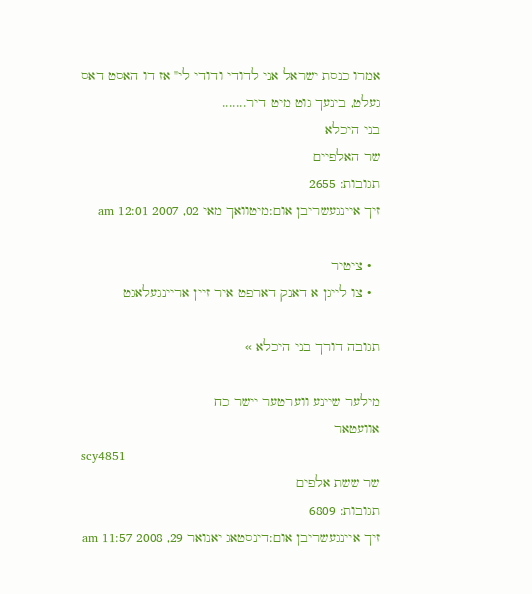אמרו כנסת ישראל אני לדודי ודודי לי" אז דו האסט דאס געלט, בינעך גוט מיט דיר.......
בני היכלא
שר האלפיים
תגובות: 2655
זיך איינגעשריבן אום:מיטוואך מאי 02, 2007 12:01 am

  • ציטיר
  • צו לייגן א דאנק דארפט איר זיין אריינגעלאגט

תגובה דורך בני היכלא »

מילער שיינע ווערטער יישר כח
אוועטאר
scy4851
שר ששת אלפים
תגובות: 6809
זיך איינגעשריבן אום:דינסטאג יאנואר 29, 2008 11:57 am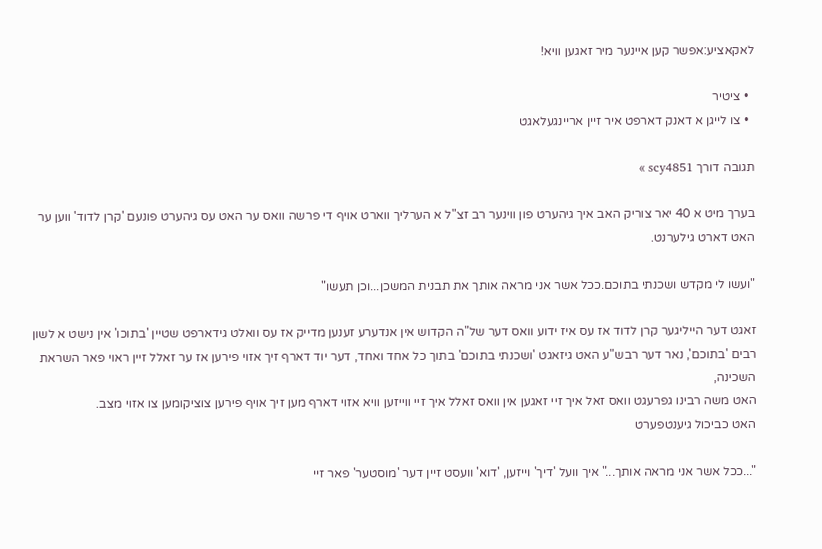לאקאציע:אפשר קען איינער מיר זאגען וויא!

  • ציטיר
  • צו לייגן א דאנק דארפט איר זיין אריינגעלאגט

תגובה דורך scy4851 »

בערך מיט א 40 יאר צוריק האב איך גיהערט פון ווינער רב זצ"ל א הערליך ווארט אויף די פרשה וואס ער האט עס גיהערט פונעם 'קרן לדוד' ווען ער האט דארט גילערנט.

"ועשו לי מקדש ושכנתי בתוכם.ככל אשר אני מראה אותך את תבנית המשכן...וכן תעשו"

זאגט דער הייליגער קרן לדוד אז עס איז ידוע וואס דער של"ה הקדוש אין אנדערע זענען מדייק אז עס וואלט גידארפט שטיין 'בתוכו' אין נישט א לשון רבים 'בתוכם', נאר דער רבש"ע האט גיזאגט 'ושכנתי בתוכם' בתוך כל אחד ואחד, דער יוד דארף זיך אזוי פירען אז ער זאלל זיין ראוי פאר השראת השכינה,
האט משה רבינו גפרעגט וואס זאל איך זיי זאגען אין וואס זאלל איך זיי ווייזען וויא אזוי דארף מען זיך אויף פירען צוציקומען צו אזוי מצב.
האט כביכול גיענטפערט

"...ככל אשר אני מראה אותך..." איך וועל 'דיך' וייזען, 'דוא' וועסט זיין דער 'מוסטער' פאר זיי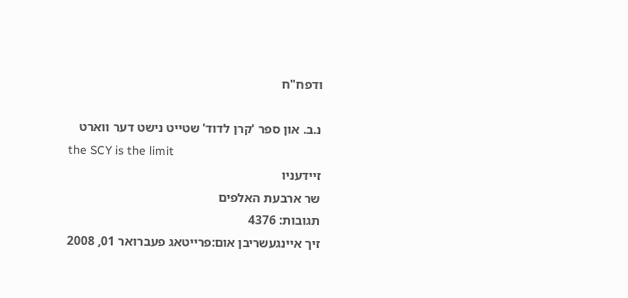ודפח"ח

נ.ב. און ספר 'קרן לדוד' שטייט נישט דער ווארט
the SCY is the limit
זיידעניו
שר ארבעת האלפים
תגובות: 4376
זיך איינגעשריבן אום:פרייטאג פעברואר 01, 2008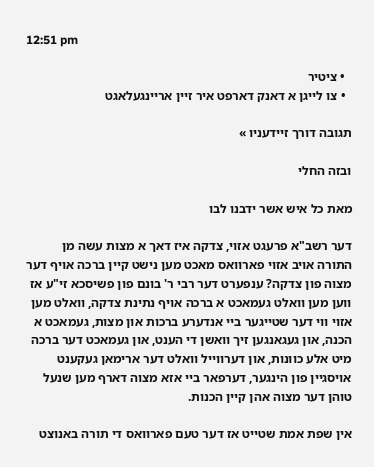12:51 pm

  • ציטיר
  • צו לייגן א דאנק דארפט איר זיין אריינגעלאגט

תגובה דורך זיידעניו »

ובזה החלי

מאת כל איש אשר ידבנו לבו

דער רשב"א פרעגט אזוי, צדקה איז דאך א מצות עשה מן התורה אויב אזוי פארוואס מאכט מען נישט קיין ברכה אויף דער מצוה פון צדקה? ענפערט דער רבי ר' בונם פון פשיסכא זי"ע אז ווען מען וואלט געמאכט א ברכה אויף נתינת צדקה, וואלט מען אזוי ווי דער שטייגער ביי אנדערע ברכות און מצות, געמאכט א הכנה, און געגאנגען זיך וואשן די הענט, און געמאכט דער ברכה מיט אלע כוונות, און דערווייל וואלט דער ארימאן געקענט אויסגיין פון הינגער, דערפאר ביי אזא מצוה דארף מען שנעל טוהן דער מצוה אהן קיין הכנות.

אין שפת אמת שטייט אז דער טעם פארוואס די תורה באנוצט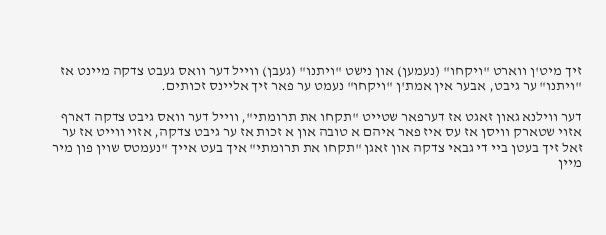זיך מיט'ן ווארט "ויקחו" (נעמען) און נישט "ויתנו" (געבן) ווייל דער וואס געבט צדקה מיינט אז "ויתנו" ער גיבט, אבער אין אמת'ן "ויקחו" נעמט ער פאר זיך אליינס זכותים.

דער ווילנא גאון זאגט אז דערפאר שטייט "תקחו את תרומתי", ווייל דער וואס גיבט צדקה דארף אזוי שטארק וויסן אז עס איז פאר איהם א טובה און א זכות אז ער גיבט צדקה, אזוי ווייט אז ער זאל זיך בעטן ביי די גבאי צדקה און זאגן "תקחו את תרומתי" איך בעט אייך "נעמטס שוין פון מיר מיין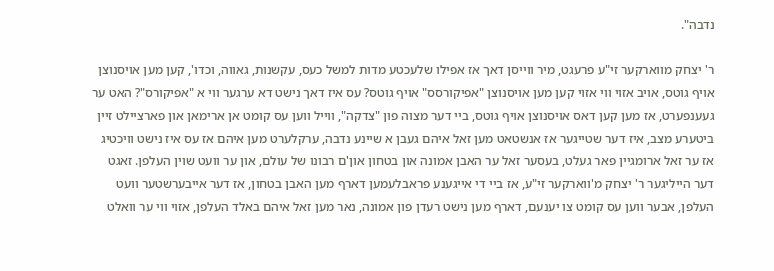נדבה".

ר' יצחק מווארקער זי"ע פרעגט, מיר ווייסן דאך אז אפילו שלעכטע מדות למשל כעס, עקשנות, גאווה, וכדו', קען מען אויסנוצן אויף גוטס, אויב אזוי ווי אזוי קען מען אויסנוצן "אפיקורסס" אויף גוטס? עס איז דאך נישט דא ערגער ווי א "אפיקורס"? האט ער געענפערט, אז מען קען דאס אויסנוצן אויף גוטס, ביי דער מצוה פון "צדקה", ווייל ווען עס קומט אן ארימאן און פארציילט זיין ביטערע מצב, איז דער שטייגער אז אנשטאט מען זאל איהם געבן א שיינע נדבה, ערקלערט מען איהם אז עס איז נישט וויכטיג אז ער זאל ארומגיין פאר געלט, בעסער זאל ער האבן אמונה און בטחון און'ם רבונו של עולם, און ער וועט שוין העלפן. זאגט דער הייליגער ר' יצחק מ'ווארקער זי"ע, אז ביי די אייגענע פראבלעמען דארף מען האבן בטחון, אז דער אייבערשטער וועט העלפן, אבער ווען עס קומט צו יענעם, דארף מען נישט רעדן פון אמונה, נאר מען זאל איהם באלד העלפן, אזוי ווי ער וואלט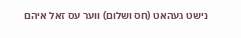נישט געהאט (חס ושלום) ווער עס זאל איהם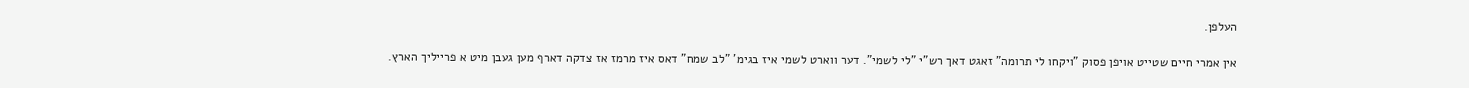העלפן.

אין אמרי חיים שטייט אויפן פסוק "ויקחו לי תרומה" זאגט דאך רש"י "לי לשמי". דער ווארט לשמי איז בגימ' "לב שמח" דאס איז מרמז אז צדקה דארף מען געבן מיט א פרייליך הארץ.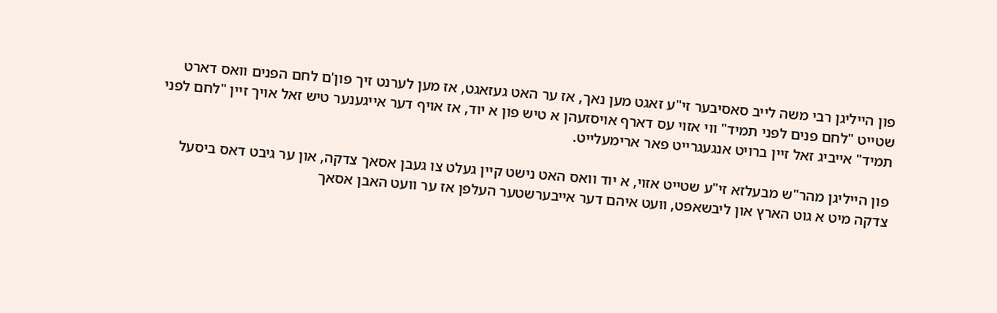פון הייליגן רבי משה לייב סאסיבער זי"ע זאגט מען נאך, אז ער האט געזאגט, אז מען לערנט זיך פון'ם לחם הפנים וואס דארט שטייט "לחם פנים לפני תמיד" ווי אזוי עס דארף אויסזעהן א טיש פון א יוד, אז אויף דער אייגענער טיש זאל אויך זיין "לחם לפני תמיד" אייביג זאל זיין ברויט אנגעגרייט פאר ארימעלייט.

פון הייליגן מהר"ש מבעלזא זי"ע שטייט אזוי, א יוד וואס האט נישט קיין געלט צו געבן אסאך צדקה, און ער גיבט דאס ביסעל צדקה מיט א גוט הארץ און ליבשאפט, וועט איהם דער אייבערשטער העלפן אז ער וועט האבן אסאך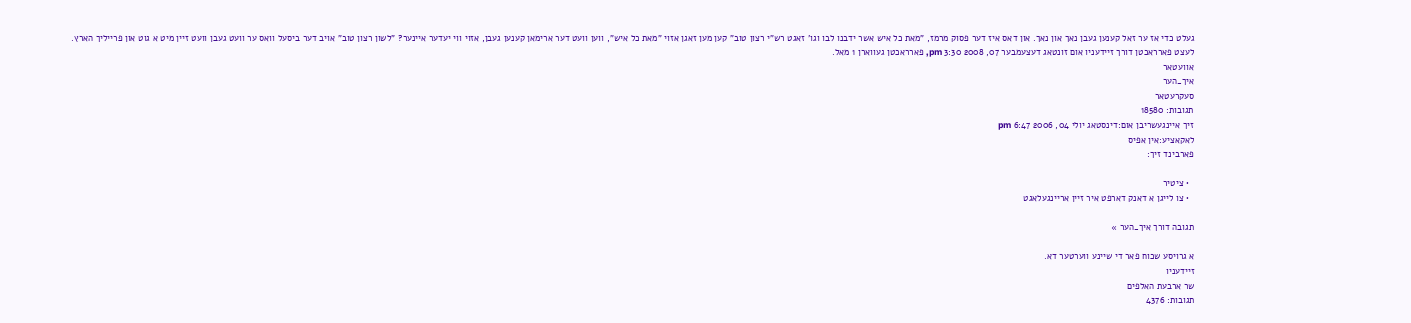געלט כדי אז ער זאל קענען געבן נאך און נאך. און דאס איז דער פסוק מרמז, "מאת כל איש אשר ידבנו לבו וגו' זאגט רש"י רצון טוב" קען מען זאגן אזוי "מאת כל איש", ווען וועט דער ארימאן קענען געבן, אזוי ווי יעדער איינער? "לשון רצון טוב" אויב דער ביסעל וואס ער וועט געבן וועט זיין מיט א גוט און פרייליך הארץ.
לעצט פארראכטן דורך זיידעניו אום זונטאג דעצעמבער 07, 2008 3:30 pm, פארראכטן געווארן 1 מאל.
אוועטאר
איך_הער
סעקרעטאר
תגובות: 18580
זיך איינגעשריבן אום:דינסטאג יולי 04, 2006 6:47 pm
לאקאציע:אין אפיס
פארבינד זיך:

  • ציטיר
  • צו לייגן א דאנק דארפט איר זיין אריינגעלאגט

תגובה דורך איך_הער »

א גרויסע שכוח פאר די שיינע ווערטער דא.
זיידעניו
שר ארבעת האלפים
תגובות: 4376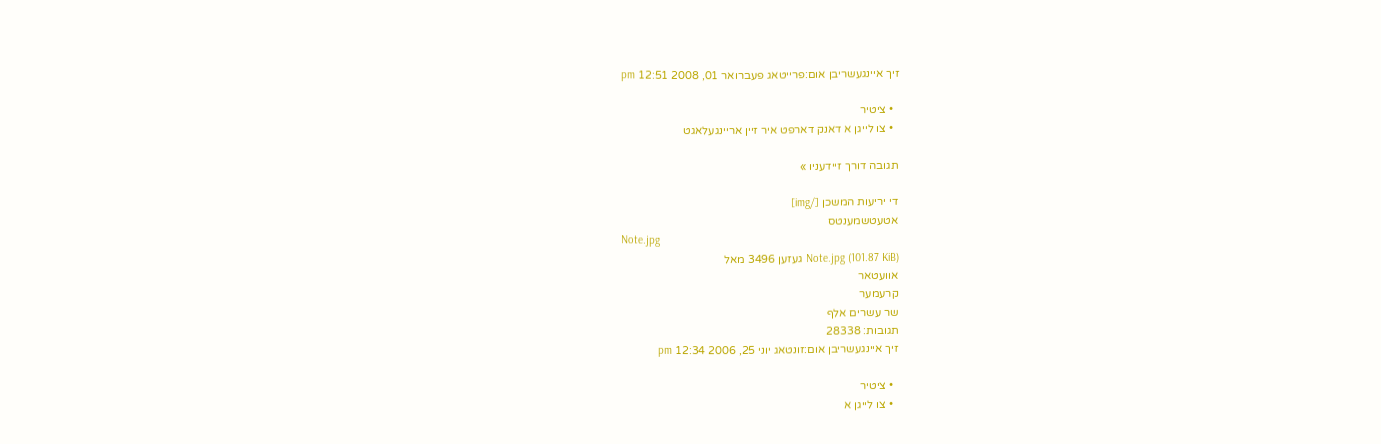זיך איינגעשריבן אום:פרייטאג פעברואר 01, 2008 12:51 pm

  • ציטיר
  • צו לייגן א דאנק דארפט איר זיין אריינגעלאגט

תגובה דורך זיידעניו »

די יריעות המשכן [/img]
אטעטשמענטס
Note.jpg
Note.jpg (101.87 KiB) געזען 3496 מאל
אוועטאר
קרעמער
שר עשרים אלף
תגובות: 28338
זיך איינגעשריבן אום:זונטאג יוני 25, 2006 12:34 pm

  • ציטיר
  • צו לייגן א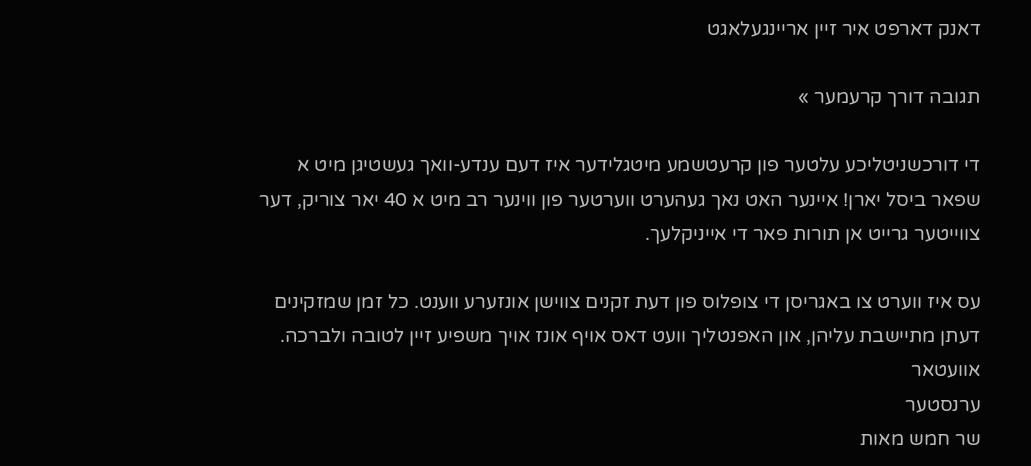דאנק דארפט איר זיין אריינגעלאגט

תגובה דורך קרעמער »

די דורכשניטליכע עלטער פון קרעטשמע מיטגלידער איז דעם ענדע-וואך געשטיגן מיט א שפאר ביסל יארן! איינער האט נאך געהערט ווערטער פון ווינער רב מיט א 40 יאר צוריק, דער צווייטער גרייט אן תורות פאר די אייניקלעך.

עס איז ווערט צו באגריסן די צופלוס פון דעת זקנים צווישן אונזערע ווענט. כל זמן שמזקינים דעתן מתיישבת עליהן, און האפנטליך וועט דאס אויף אונז אויך משפיע זיין לטובה ולברכה.
אוועטאר
ערנסטער
שר חמש מאות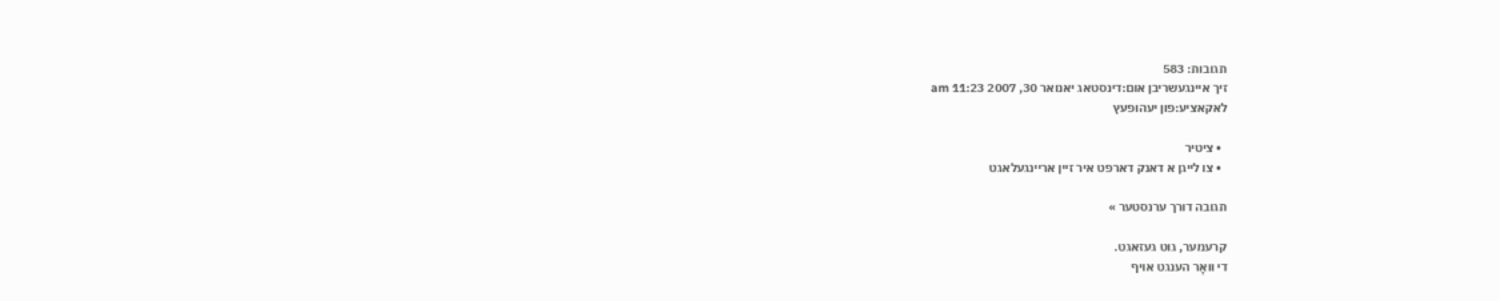תגובות: 583
זיך איינגעשריבן אום:דינסטאג יאנואר 30, 2007 11:23 am
לאקאציע:פון יעהופעץ

  • ציטיר
  • צו לייגן א דאנק דארפט איר זיין אריינגעלאגט

תגובה דורך ערנסטער »

קרעמער, גוט געזאגט.
די וואָר הענגט אויף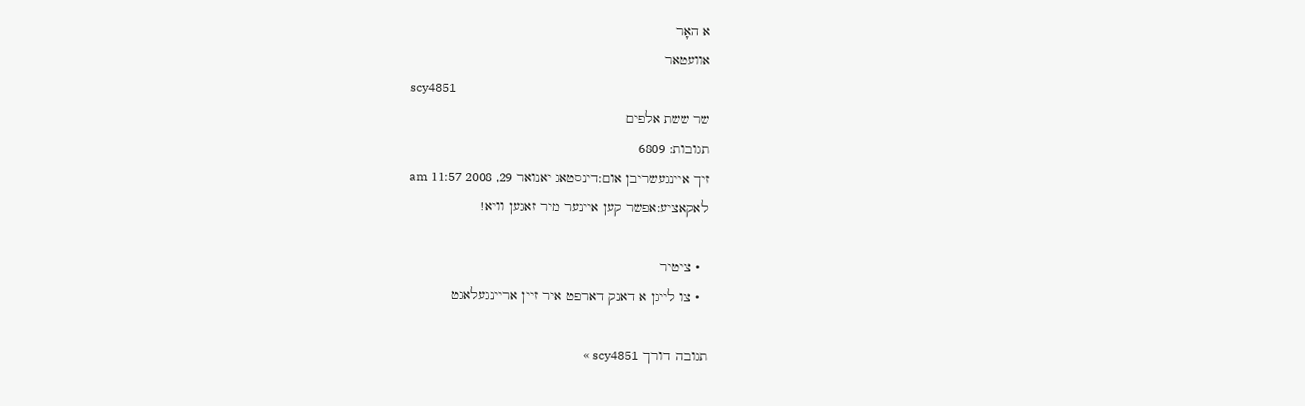א האָר
אוועטאר
scy4851
שר ששת אלפים
תגובות: 6809
זיך איינגעשריבן אום:דינסטאג יאנואר 29, 2008 11:57 am
לאקאציע:אפשר קען איינער מיר זאגען וויא!

  • ציטיר
  • צו לייגן א דאנק דארפט איר זיין אריינגעלאגט

תגובה דורך scy4851 »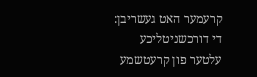קרעמער האט געשריבן: די דורכשניטליכע עלטער פון קרעטשמע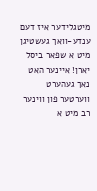מיטגלידער איז דעם ענדע-וואך געשטיגן מיט א שפאר ביסל יארן! איינער האט נאך געהערט ווערטער פון ווינער רב מיט א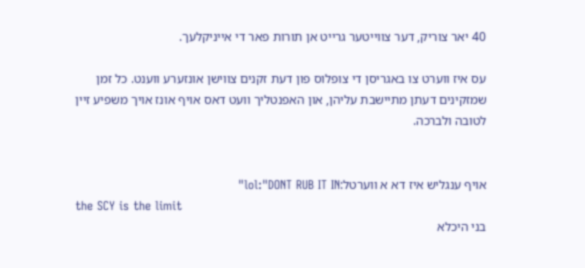40 יאר צוריק, דער צווייטער גרייט אן תורות פאר די אייניקלעך.

עס איז ווערט צו באגריסן די צופלוס פון דעת זקנים צווישן אונזערע ווענט. כל זמן שמזקינים דעתן מתיישבת עליהן, און האפנטליך וועט דאס אויף אונז אויך משפיע זיין לטובה ולברכה.


אויף ענגליש איז דא א ווערטל:lol:"DONT RUB IT IN"
the SCY is the limit
בני היכלא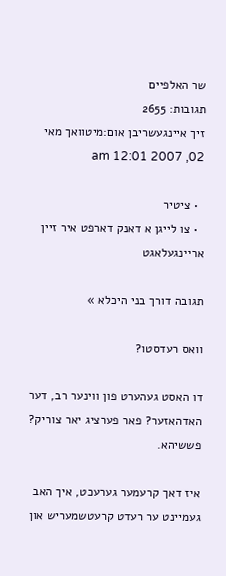שר האלפיים
תגובות: 2655
זיך איינגעשריבן אום:מיטוואך מאי 02, 2007 12:01 am

  • ציטיר
  • צו לייגן א דאנק דארפט איר זיין אריינגעלאגט

תגובה דורך בני היכלא »

וואס רעדסטו?

דו האסט געהערט פון ווינער רב, דער האדהאזער? פאר פערציג יאר צוריק? פששיהא.

איז דאך קרעמער גערעכט, איך האב געמיינט ער רעדט קרעטשמעריש און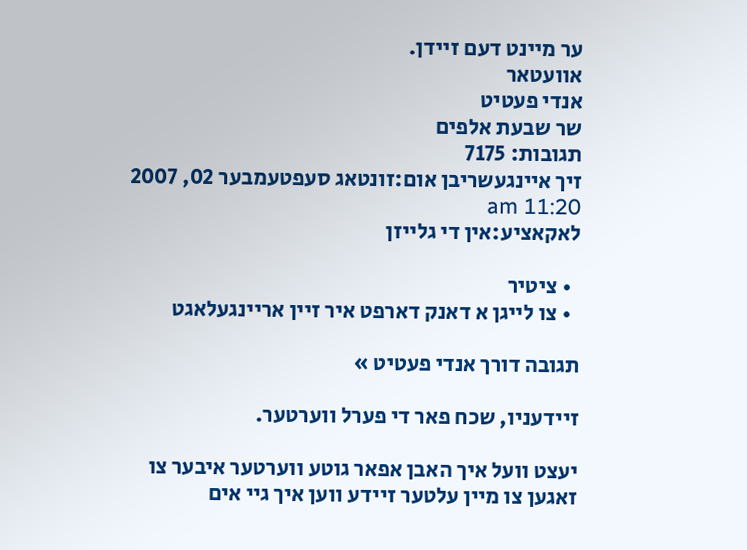ער מיינט דעם זיידן.
אוועטאר
אנדי פעטיט
שר שבעת אלפים
תגובות: 7175
זיך איינגעשריבן אום:זונטאג סעפטעמבער 02, 2007 11:20 am
לאקאציע:אין די גלייזן

  • ציטיר
  • צו לייגן א דאנק דארפט איר זיין אריינגעלאגט

תגובה דורך אנדי פעטיט »

זיידעניו, שכח פאר די פערל ווערטער.

יעצט וועל איך האבן אפאר גוטע ווערטער איבער צו זאגען צו מיין עלטער זיידע ווען איך גיי אים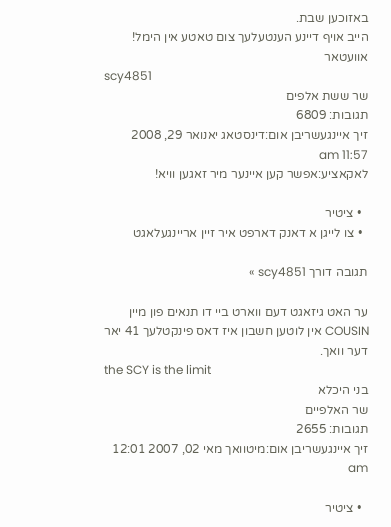באזוכען שבת.
הייב אויף דיינע הענטעלעך צום טאטע אין הימל!
אוועטאר
scy4851
שר ששת אלפים
תגובות: 6809
זיך איינגעשריבן אום:דינסטאג יאנואר 29, 2008 11:57 am
לאקאציע:אפשר קען איינער מיר זאגען וויא!

  • ציטיר
  • צו לייגן א דאנק דארפט איר זיין אריינגעלאגט

תגובה דורך scy4851 »

ער האט גיזאגט דעם ווארט ביי דו תנאים פון מיין COUSIN אין לוטען חשבון איז דאס פינקטלעך 41 יאר דער וואך.
the SCY is the limit
בני היכלא
שר האלפיים
תגובות: 2655
זיך איינגעשריבן אום:מיטוואך מאי 02, 2007 12:01 am

  • ציטיר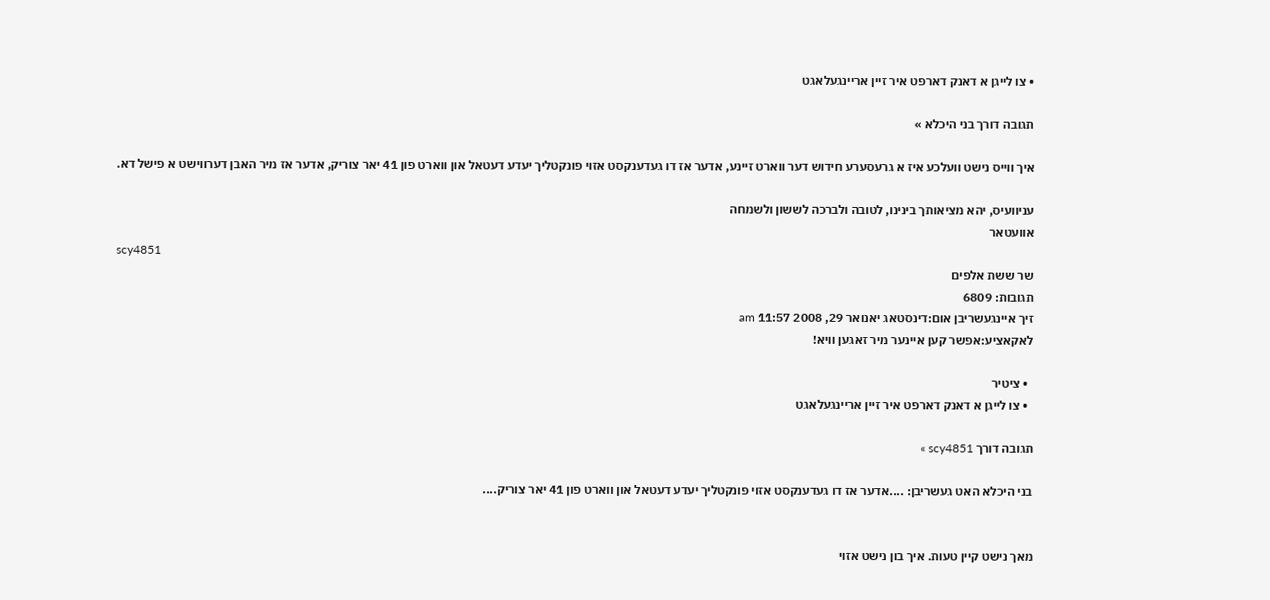• צו לייגן א דאנק דארפט איר זיין אריינגעלאגט

תגובה דורך בני היכלא »

איך ווייס נישט וועלכע איז א גרעסערע חידוש דער ווארט זיינע, אדער אז דו געדענקסט אזוי פונקטליך יעדע דעטאל און ווארט פון 41 יאר צוריק, אדער אז מיר האבן דערווישט א פישל דא.

עניוועיס, יהא מציאותך בינינו, לטובה ולברכה לששון ולשמחה
אוועטאר
scy4851
שר ששת אלפים
תגובות: 6809
זיך איינגעשריבן אום:דינסטאג יאנואר 29, 2008 11:57 am
לאקאציע:אפשר קען איינער מיר זאגען וויא!

  • ציטיר
  • צו לייגן א דאנק דארפט איר זיין אריינגעלאגט

תגובה דורך scy4851 »

בני היכלא האט געשריבן: ....אדער אז דו געדענקסט אזוי פונקטליך יעדע דעטאל און ווארט פון 41 יאר צוריק....


מאך נישט קיין טעות. איך בון נישט אזוי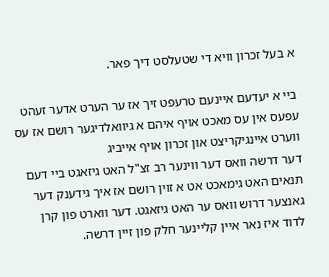א בעל זכרון וויא די שטעלסט דיך פאר.

ביי א יעדעם איינעם טרעפט זיך אז ער הערט אדער זעהט עפעס אין עס מאכט אויף איהם א גיוואלדיגער רושם אז עס ווערט איינגיקריצט און זכרון אויף אייביג
דער דרשה וואס דער ווינער רב זצ"ל האט גיזאגט ביי דעם תנאים האט גימאכט אט א זוין רושם אז איך גידענק דער גאנצער דרוש וואס ער האט גיזאגט. דער ווארט פון קרן לדוד איז נאר איין קליינער חלק פון זיין דרשה.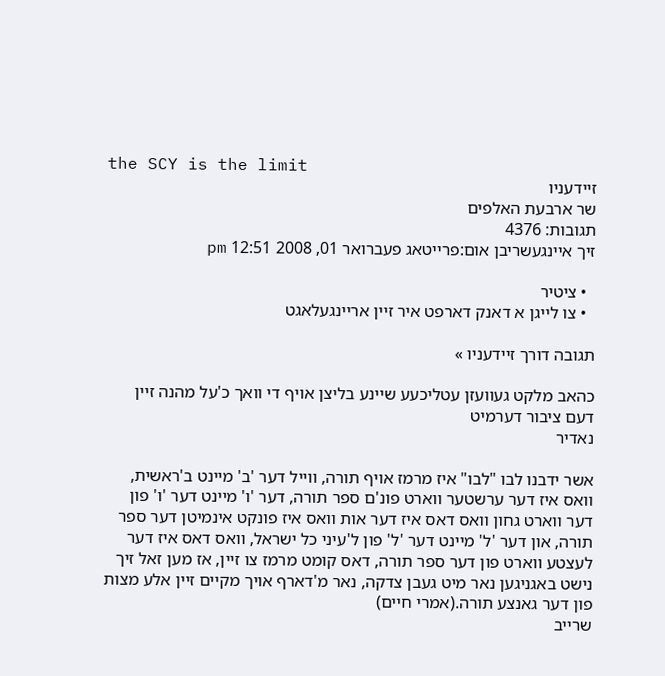the SCY is the limit
זיידעניו
שר ארבעת האלפים
תגובות: 4376
זיך איינגעשריבן אום:פרייטאג פעברואר 01, 2008 12:51 pm

  • ציטיר
  • צו לייגן א דאנק דארפט איר זיין אריינגעלאגט

תגובה דורך זיידעניו »

כהאב מלקט געוועזן עטליכעע שיינע בליצן אויף די וואך כ'על מהנה זיין דעם ציבור דערמיט
נאדיר

אשר ידבנו לבו "לבו" איז מרמז אויף תורה, ווייל דער 'ב' מיינט ב'ראשית, וואס איז דער ערשטער ווארט פונ'ם ספר תורה, דער 'ו' מיינט דער 'ו' פון דער ווארט גחון וואס דאס איז דער אות וואס איז פונקט אינמיטן דער ספר תורה, און דער 'ל' מיינט דער 'ל' פון ל'עיני כל ישראל, וואס דאס איז דער לעצטע ווארט פון דער ספר תורה, דאס קומט מרמז צו זיין, אז מען זאל זיך נישט באגניגען נאר מיט געבן צדקה, נאר מ'דארף אויך מקיים זיין אלע מצות פון דער גאנצע תורה.(אמרי חיים)
שרייב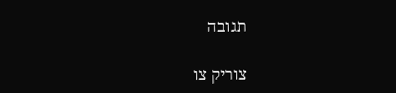תגובה

צוריק צו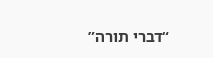“דברי תורה”